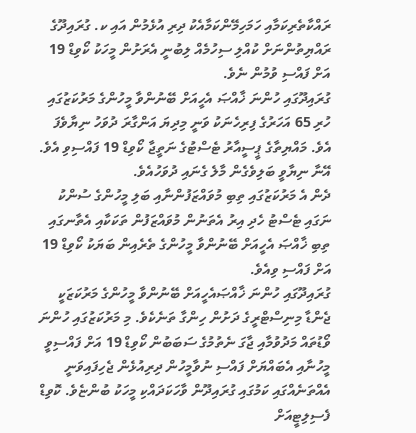ރައްކާތެރިކަމާއި ހަމަހިމޭންކަމާއެކު ދިރި އުޅެމުން އައި ކ. ގުރައިދޫގެ ރައްޔިތުންނަށް ކުއްލި ސިހުމެއް ލިބުނީ އެރަށުން މީހަކު ކޯވިޑް 19 އަށް ފައްސި ވުމުން ނެވެ.
ގުރައިދޫގައި ހުންނަ ޚާއްޞަ އެހީއަށް ބޭނުންވާ މީހުންގެ މަރުކަޒުގައި ހުރި 65 އަހަރުގެ ފިރިހެނަކު ވަނީ މިދިޔަ އަންގާރަ ދުވަހު ނިޔާވެފަ އެވެ. މައްޔިތާގެ ޕީސީއާރު ޓެސްޓުގެ ނަތީޖާ ކޯވިޑް 19 ފައްސިވި އެވެ. އޭނާ ނިޔާވީ ބަލިވެގެން މާލެ ގެނައި ދުވަހުއެވެ.
ދެން އެ މަރުކަޒުގައި ތިބި މުވައްޒަފުންނާއި ބަލި މީހުންގެ ސުންކު ނަގައި ޓެސްޓު ހެދި އިރު އެތަނުން މުވައްޒަފުން ތަކަކާއި އެތާނގައި ތިބި ޚާއްޞަ އެހީއަށް ބޭނުންވާ މީހުންގެ ތެރެއިން ބަޔަކު ކޯވިޑް 19 އަށް ފައްސި ވިއެވެ.
ގުރައިދޫގައި ހުންނަ ޚާއްޞައެހީއަށް ބޭނުންވާ މީހުންގެ މަރުކަޒަކީ ޖެންޑާ މިނިސްޓްރީގެ ދަށުން ހިންގާ ތަނެކެވެ. މި މަރުކަޒުގައި ހުންނަ ވޯޑުތައް މަދުވުމާއި ޖާގަ ނެތުމުގެ ސަބަބުން ކޯވިޑް 19 އަށް ފައްސިވީ މީހުނާއި އެބައްޔަށް ފައްސި ނުވާމީހުން ދިރިއުޅެން ޖެހިފައިވަނީ އެއްތަނެއްގައި ކަމުގައި ގުރައިދޫން ވާހަކަދައްކި މީހަކު ބުންޏެވެ. ކޮވިޑް ފެސިލިޓީއަށް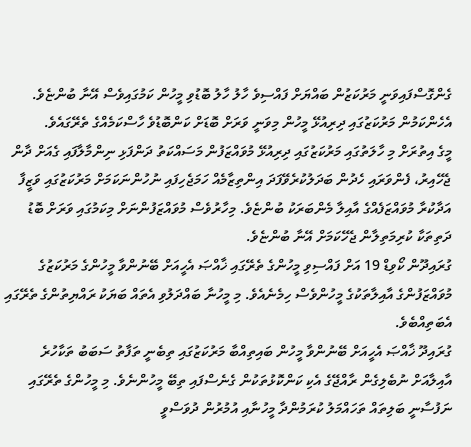ގެންގޮސްފައިވަނީ މަރުކަޒުން ބައްޔަށް ފައްސިވެ ހާލު ހާލު ބޮޑުވި މީހުން ކަމުގައިވެސް އޭނާ ބުންޏެވެ. އެހެންކަމުން މަރުކަޒުގައި ދިރިއުޅޭ މީހުން މިވަނީ ވަރަށް ބޮޑަށް ކަންބޮޑުވެ ހާސްކަމެއްގެ ތެރޭގައެވެ.
މީގެ އިތުރަށް މި ހާލަތުގައި މަރުކަޒުގައި ދިރިއުޅޭ މުވައްޒަފުން މަސައްކަތު ދަންފަޅި ނިންމާލާފައި ގެއަށް ދާން ޖެހޭއިރު، ފެންވަރައި ހެދުން ބަދަލުކުރެވޭފަދަ އިންތިޒާމެއް ހަމަޖެހިފައި ނުހުންނަކަމަށް މަރުކަޒުގައި ވަޒީފާ އަދާކުރާ މުވައްޒަފެއްގެ އާއިލާ މެންބަރަކު ބުންޏެވެ. މިހާރުވެސް މުވައްޒަފުންނަށް މިކަމުގައި ވަރަށް ބޮޑު ދަތިތަކާ ކުރިމަތިލާން ޖެހޭކަމަށް އޭނާ ބުންޏެވެ.
ގުރައިދޫން ކޯވިޑް 19 އަށް ފައްސިވި މީހުންގެ ތެރޭގައި ޚާއްޞަ އެހީއަށް ބޭނުންވާ މީހުންގެ މަރުކަޒުގެ މުވައްޒަފުންގެ އާއިލާތަކުގެ މީހުންވެސް ހިމެނެއެވެ. މި މީހުނާ ބައްދަލުވި އެތައް ބަޔަކު ރައްޔިތުންގެ ތެރޭގައި އެބަތިއްބެވެ.
ގުރައިދޫ ޚާއްޞަ އެހީއަށް ބޭނުންވާ މީހުން ބައިތިއްބާ މަރުކަޒުގައި ތިބެނީ ތަފާތު ސަބަބު ތަކާހުރެ އާއިލާއަށް ނުބެލިގެން ރާއްޖޭގެ އެކި ކަންކޮޅުތަކުން ގެނެސްފައި ތިބޭ މީހުންނެވެ. މި މީހުންގެ ތެރޭގައި ނަފުސާނީ ބަލިތައް ތަހައްމަލު ކުރަމުންދާ މީހުނާއި އުމުރުން ދުވަސްވީ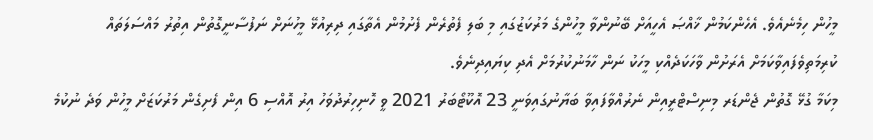މީހުން ހިމެނެއެވެ. އެހެންކަމުން ޚާއްޞަ އެހީއަށް ބޭނުންވާ މީހުންގެ މަރުކަޒުގައި މި ބަލި ފެތުރެން ފެށުމުން އެތާގައި ދިރިއުޅޭ މީހުނަށް ނަފުސާނީގޮތުން އިތުރު މައްސަލަތައް ކުރިމަތިވެފައިވާކަމަށް އެރަށުން ވާހަކަދެއްކި މީހަކު ނަން ހާމަނުކުރުމަށް އެދި ކިޔައިދިނެވެ.
މިކަމާ ގުޅޭ ގޮތުން ޖެންޑަރ މިނިސްޓްރީއިން ނެރުއްވާފައިވާ ބަޔާނުގައިވަނީ 23 އޮކޫޓޯބަރު 2021 ވީ ހޮނިހިރުދުވަހު އިރު އޮއްސި 6 އިން ފެށިގެން މަރުކަޒަށް މީހުން ވަދެ ނުކުމެ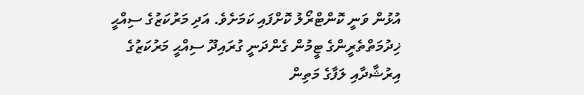އުޅުން ވަނީ ކޮންޓްރޯލު ކޮށްފައި ކަމަށެވެ. އަދި މަރުކަޒުގެ ސިއްޙީ ޚިދުމަތްތެރީންގެ ޓީމުން ގެންދަނީ ގުރައިދޫ ސިއްޙީ މަރުކަޒުގެ އިރުޝާދާއި ލަފާގެ މަތިން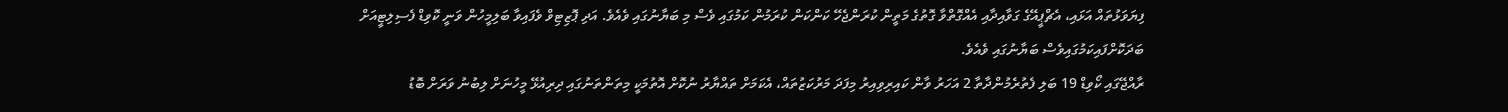ފިޔަވަޅުތައް އަޅައި، އެޗްޕީއޭގެ ގަވާއިދާއި އެއްގޮތްވާ ގޮތުގެ މަތީން ކުރަންޖެހޭ ކަންކަން ކުރަމުން ކަމުގައި ވެސް މި ބަޔާނުގައި ވެއެވެ. އަދި ޕޮޒިޓިވް ވެފައިވާ ބަލިމީހުން ވަނީ ކޮވިޑް ފެސިލިޓީއަށް ބަދަކޮށްފައިކަމުގައިވެސް ބަޔާނުގައި ވެއެވެ.
ރާއްޖޭގައި ކޯވިޑް 19 ބަލި ފެތުރެމުންދާތާ 2 އަހަރު ވާން ކައިރިވިއިރު މިފަދަ މަރުކަޒުތައް، އެކަމަށް ތައްޔާރު ނުކޮށް އޮތުމަކީ މިތަންތަނުގައި ދިރިއުޅޭ މީހުނަށް ލިބުނު ވަރަށް ބޮޑު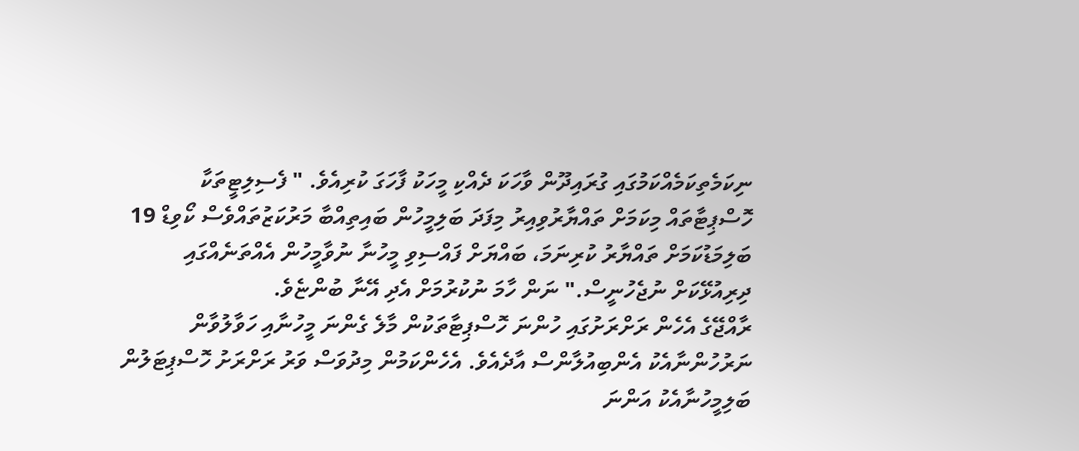ނިކަމެތިކަމެއްކަމުގައި ގުރައިދޫން ވާހަކަ ދެއްކި މީހަކު ފާހަގަ ކުރިއެވެ. " ފެސިލިޓީތަކާ ހޮސްޕިޓާތައް މިކަމަށް ތައްޔާރުވިއިރު މިފަދަ ބަލިމީހުން ބައިތިއްބާ މަރުކަޒުތައްވެސް ކޯވިޑް 19 ބަލިމަޑުކަމަށް ތައްޔާރު ކުރިނަމަ، ބައްޔަށް ފައްސިވި މީހުނާ ނުވާމީހުން އެއްތަނެއްގައި ދިރިއުޅޭކަށް ނުޖެހުނީސް." ނަން ހާމަ ނުކުރުމަށް އެދި އޭނާ ބުންޏެވެ.
ރާއްޖޭގެ އެހެން ރަށްރަށުގައި ހުންނަ ހޮސްޕިޓާތަކުން މާލެ ގެންނަ މީހުނާއި ހަވާލުވާން ނަރުހުންނާއެކު އެންބިއުލާންސް އާދެއެވެ. އެހެންކަމުން މިދުވަސް ވަރު ރަށްރަށު ހޮސްޕިޓަލުން ބަލިމީހުނާއެކު އަންނަ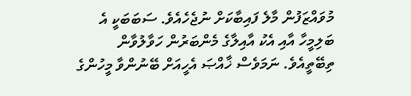މުވައްޒަފުން މާލެ ފައިބާކަށް ނުޖެހެއެވެ. ސަބަބަކީ އެ ބަލިމީހާ އާއި އެކު އާއިލާގެ މެންބަރުން ހަވާލުވާން ތިބޭތީއެވެ. ނަމަވެސް ޚާއްޞަ އެހީއަށް ބޭނުންވާ މީހުންގެ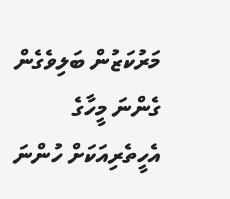މަރުކަޒުން ބަލިވެގެން ގެންނަ މީހާގެ އެހީތެރިއަކަށް ހުންނަ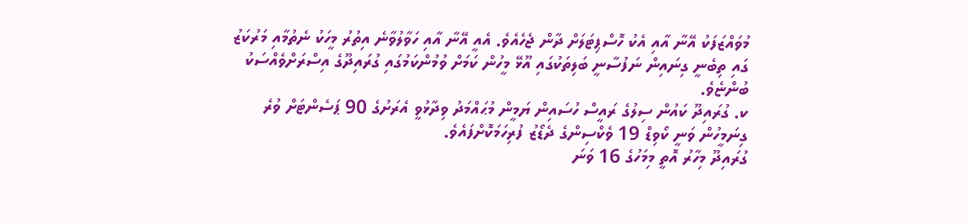މުވައްޒަފަކު އޭނާ އާއި އެކު ހޮސްޕިޓަލަށް ދާން ޖެހެއެވެ. އެއީ އޭނާ އާއި ހަވާލުވާނެ އިތުރު މީހަކު ނެތުމާއި މަރުކަޒު ގައި ތިބެނީ ގިނައިން ނަފުސާނީ ބަލިތަކުގައި އޫޅޭ މީހުން ކަމަށް ވުމުންކަމުގައި ގުރައިދޫގެ އިސްރަށްވެއްސަކު ބުންޏެވެ.
ކ. ގުރައިދޫ ކައުން ސިލުގެ ރައީސް ހުސައިން ޔަމީން މުޙައްމަދު ވިދާޅުވީ އެރަށުގެ 90 ޕަސެންޓަށް ވުރެ ގިނަމީހުން ވަނީ ކޯވިޑް 19 ވެކްސިންގެ ދެޑޯޒު ފުރިހަމަކޮށްފައެވެ.
ގުރައިދޫ މިހާރު އޮތީ މިމަހުގެ 16 ވަނަ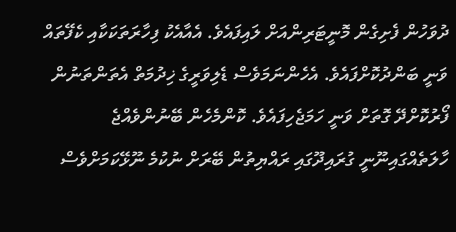ދުވަހުން ފެށިގެން މޮނީޓަރިންއަށް ލައިފައެވެ. އެއާއެކު ފިހާރަތަކަކާއި ކެފޭތައް ވަނީ ބަންދުކޮށްފައެވެ. އެހެންނަމަވެސް ޑެލިވަރީގެ ޚިދުމަތް އެތަންތަނުން ފޯރުކޮށްދޭ ގޮތަށް ވަނީ ހަމަޖެހިފައެވެ. ކޮންމެހެން ބޭނުންވެއްޖެ ހާލަތެއްގައިނޫނީ ގުރައިދޫގައި ރައްޔިތުން ބޭރަށް ނުކުމެ ނޫޅޭކަމަށްވެސް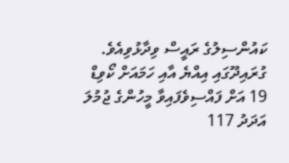ކައުންސިލުގެ ރައީސް ވިދާޅުވިއެވެ.
ގުރައިދޫގައި އިއްޔެ އާއި ހަމައަށް ކޯވިޑް 19 އަށް ފައްސިވެފައިވާ މީހުންގެ ޖުމުލަ އަދަދު 117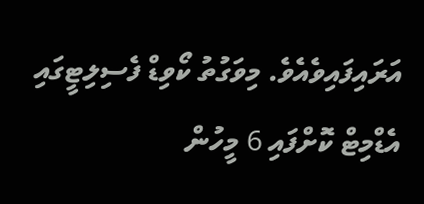އަރައިފައިވެއެވެ. މިވަގުތު ކޯވިޑް ފެސިލިޓީގައި އެޑްމިޓް ކޮށްފައި 6 މީހުން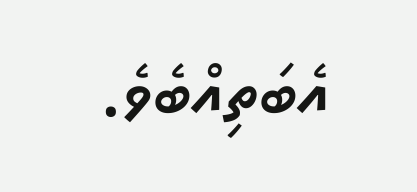އެބަތިއްބެވެ.